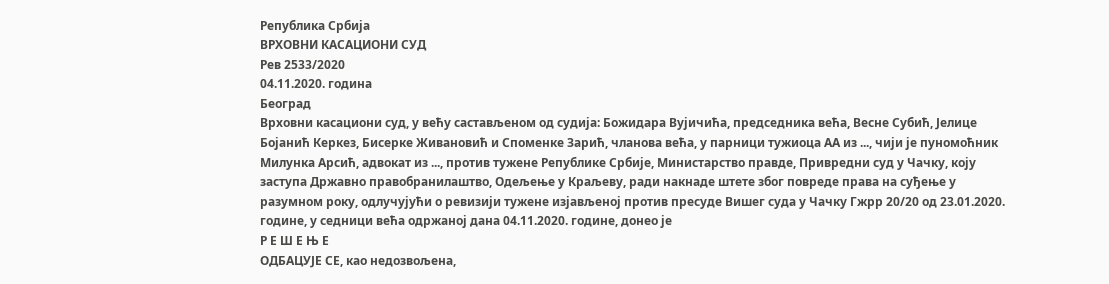Република Србија
ВРХОВНИ КАСАЦИОНИ СУД
Рев 2533/2020
04.11.2020. година
Београд
Врховни касациони суд, у већу састављеном од судија: Божидара Вујичића, председника већа, Весне Субић, Јелице Бојанић Керкез, Бисерке Живановић и Споменке Зарић, чланова већа, у парници тужиоца АА из ..., чији је пуномоћник Милунка Арсић, адвокат из ..., против тужене Републике Србије, Министарство правде, Привредни суд у Чачку, коју заступа Државно правобранилаштво, Одељење у Краљеву, ради нaкнаде штете због повреде права на суђење у разумном року, одлучујући о ревизији тужене изјављеној против пресуде Вишег суда у Чачку Гжрр 20/20 од 23.01.2020. године, у седници већа одржаној дана 04.11.2020. године, донео је
Р Е Ш Е Њ Е
ОДБАЦУЈЕ СЕ, као недозвољена,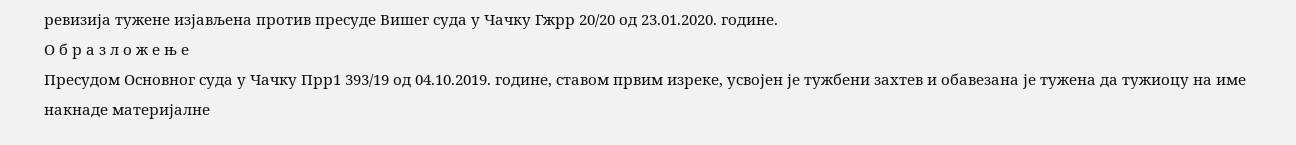ревизија тужене изјављена против пресуде Вишег суда у Чачку Гжрр 20/20 од 23.01.2020. године.
О б р а з л о ж е њ е
Пресудом Основног суда у Чачку Прр1 393/19 од 04.10.2019. године, ставом првим изреке, усвојен је тужбени захтев и обавезана је тужена да тужиоцу на име накнаде материјалне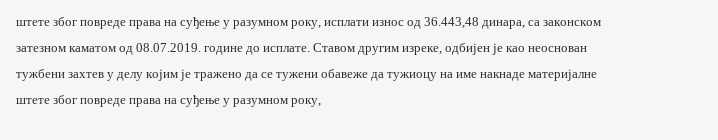штете због повреде права на суђење у разумном року, исплати износ од 36.443,48 динара, са законском затезном каматом од 08.07.2019. године до исплате. Ставом другим изреке, одбијен је као неоснован тужбени захтев у делу којим је тражено да се тужени обавеже да тужиоцу на име накнаде материјалне штете због повреде права на суђење у разумном року,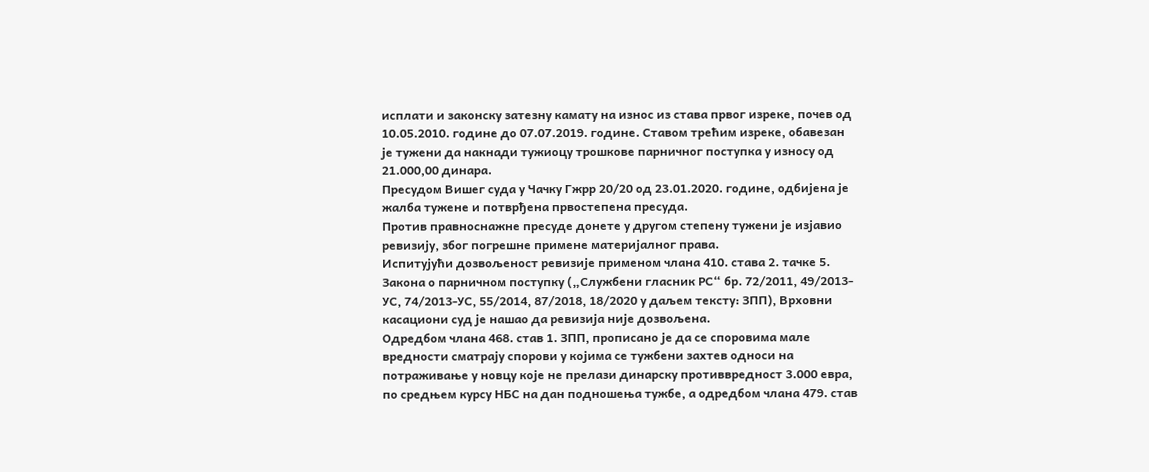исплати и законску затезну камату на износ из става првог изреке, почев од 10.05.2010. године до 07.07.2019. године. Ставом трећим изреке, обавезан је тужени да накнади тужиоцу трошкове парничног поступка у износу од 21.000,00 динара.
Пресудом Вишег суда у Чачку Гжрр 20/20 од 23.01.2020. године, одбијена је жалба тужене и потврђена првостепена пресуда.
Против правноснажне пресуде донете у другом степену тужени је изјавио ревизију, због погрешне примене материјалног права.
Испитујући дозвољеност ревизије применом члана 410. става 2. тачке 5. Закона о парничном поступку („Службени гласник РС“ бр. 72/2011, 49/2013-УС, 74/2013-УС, 55/2014, 87/2018, 18/2020 у даљем тексту: ЗПП), Врховни касациони суд је нашао да ревизија није дозвољена.
Одредбом члана 468. став 1. ЗПП, прописано је да се споровима мале вредности сматрају спорови у којима се тужбени захтев односи на потраживање у новцу које не прелази динарску противвредност 3.000 евра, по средњем курсу НБС на дан подношења тужбе, а одредбом члана 479. став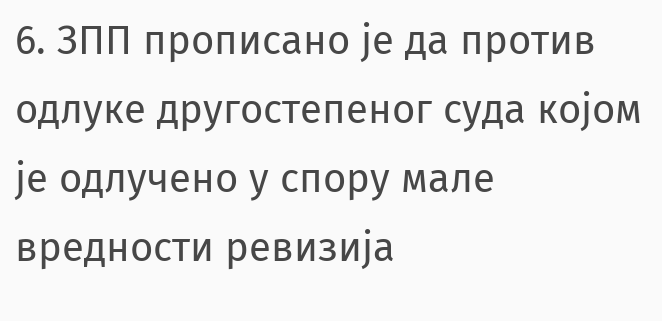6. ЗПП прописано је да против одлуке другостепеног суда којом је одлучено у спору мале вредности ревизија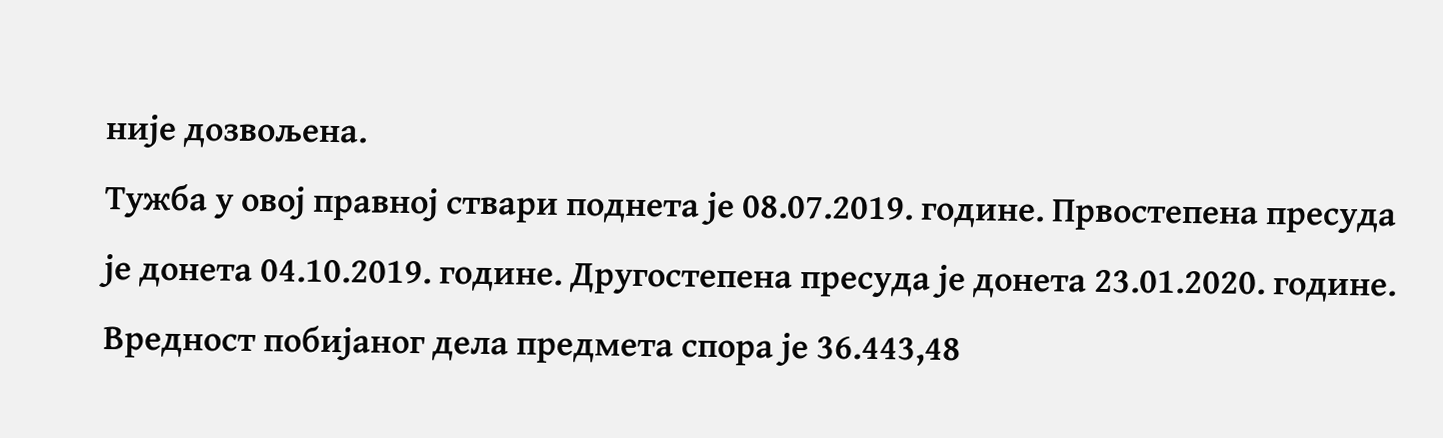није дозвољена.
Тужба у овој правној ствари поднета је 08.07.2019. године. Првостепена пресуда је донета 04.10.2019. године. Другостепена пресуда је донета 23.01.2020. године. Вредност побијаног дела предмета спора је 36.443,48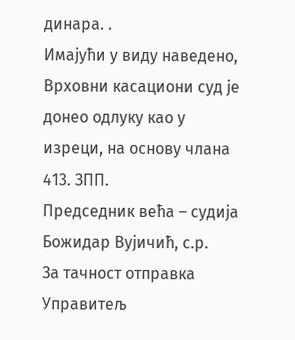динара. .
Имајући у виду наведено, Врховни касациони суд је донео одлуку као у изреци, на основу члана 413. ЗПП.
Председник већа – судија
Божидар Вујичић, с.р.
За тачност отправка
Управитељ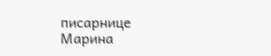писарнице
Марина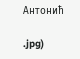Антонић

.jpg)